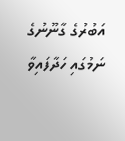އަބުރުގެ ގާނޫނުގެ ނަމުގައި ހަދާފައިވާ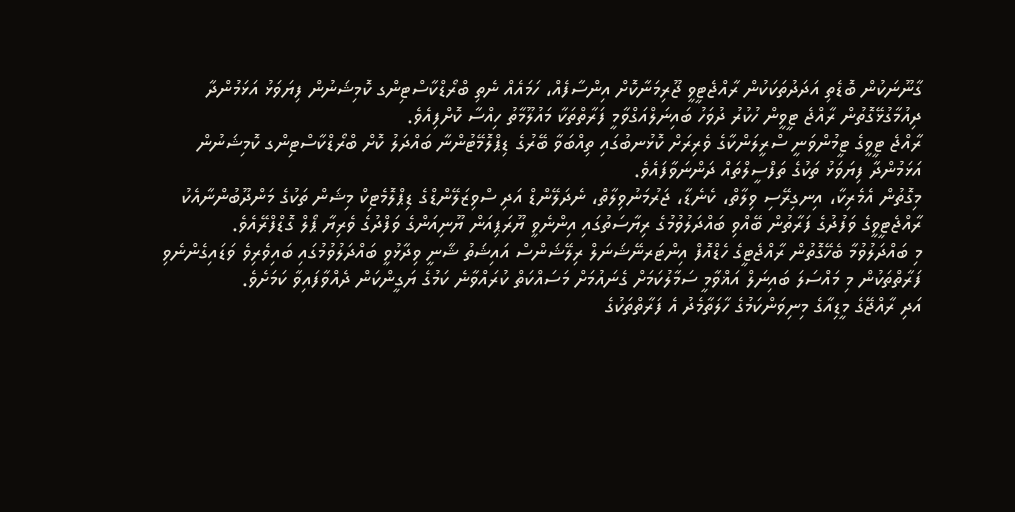ގާނޫނަކުން ބޮޑެތި އަދަދުތަކަކުން ރާއްޖެޓީވީ ޖޫރިމަނާކޮށް އިންސާފެއް، ހަމައެއް ނެތި ބްރޯޑްކާސްޓިންގ ކޮމިޝަނުން ފިޔަވަޅު އަޅަމުންދާ ދިއުމާގުޅޭގޮތުން ރާއްޖެ ޓީވީން ހުކުރު ދުވަހު ބައިނަލްއަގްވާމީ ފަރާތްތަކާ މައުލޫމާތު ހިއްސާ ކޮށްފިއެވެ.
ރާއްޖެ ޓީވީގެ ޓީމުންވަނީ ސްރީލަންކާގެ ވެރިރަށް ކޮޅުނބުގައި ތިއްބަވާ ބޭރުގެ ޑިޕްލޮމޭޓުންނާ ބައްދަލު ކޮށް ބްރޯޑްކާސްޓިންގ ކޮމިޝަނުން އަޅަމުންދާ ފިޔަވަޅު ތަކުގެ ތަފްސީލްތައް ދަންނަވާފައެވެ.
މިގޮތުން އެމެރިކާ، އިނގިރޭސި ވިލާތް، ކެނެޑާ، ޖަރުމަނުވިލާތް، ނެދަލޭންޑް އަދި ސްވިޒަލޭންޑްގެ ޑިޕްލޮމެޓިކް މިޝަން ތަކުގެ މަންދޫބުންނާއެކު ރާއްޖެޓީވީގެ ވަފުދުގެ ފަރާތުން ބޭއްވި ބައްދަލުވުމުގެ ރިޔާސަތުގައި އިންނެވީ ޔޫރަޕިއަން ޔޫނިއަންގެ ވަފްދުގެ ވެރިޔާ ޕޯލް ގޮޑްފްރޭއެވެ.
މި ބައްދަލުވުމާ ބެހޭގޮތުން ރާއްޖެޓީގެ ހެޑްއޮފް އިންޓަރނޭޝަނަލް ރިލޭޝަންސް އައިޝަތު ޝާނީ ވިދާޅުވީ ބައްދަލުވުމުގައި ބައިވެރިވެ ވަޑައިގެންނެވި ފަރާތްތަކުން މި މައްސަލަ ބައިނަލް އަޣްވާމީ ސަމާލުކަމަށް ގެނައުމަށް މަސައްކަތް ކުރައްވާނެ ކަމުގެ ޔަގީންކަން ދެއްވާފައިވާ ކަމަށެވެ.
އަދި ރާއްޖޭގެ މީޑިއާގެ މިނިވަންކަމުގެ ހާލަތާމެދު އެ ފަރާތްތަކުގެ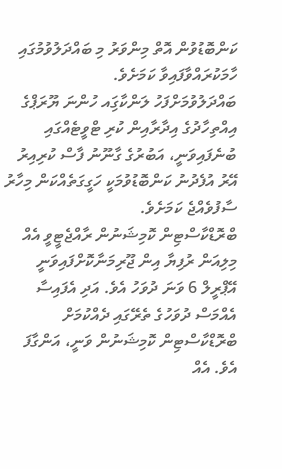ކަންބޮޑުވުން އޮތް މިންވަރު މި ބައްދަލުވުމުގައި ހާމަކުރައްވާފައިވާ ކަމަށެވެ.
ބައްދަލުވުމަށްފަހު ލަންކާގަިއ ހުންނަ ޔޫރަޕްގެ އިއްތިހާދުގެ އިދާރާއިން ކުރި ޓްވީޓެއްގައި ބުނެފައިވަނީ، އަބުރުގެ ގާނޫނު ފާސް ކުރިއިރު އޭރު އުފެދުނު ކަންބޮޑުވުމަކީ ހަގީގަތެއްކަން މިހާރު ސާފުވެއްޖެ ކަމަށެވެ.
ބްރޮޑްކާސްޓިން ކޮމިޝަނުން ރާއްޖެޓީވީ އެއް މިލިއަން ރުފިޔާ އިން ޖޫރިމަނާކޮށްފައިވަނީ އޭޕްރީލް 6 ވަނަ ދުވަހު އެވެ. އަދި އެފައިސާ އެއްމަސް ދުވަހުގެ ތެރޭގައި ދެއްކުމަށް ބްރޮޑްކާސްޓިން ކޮމިޝަނުން ވަނީ، އަންގާފަ އެވެ. އެއް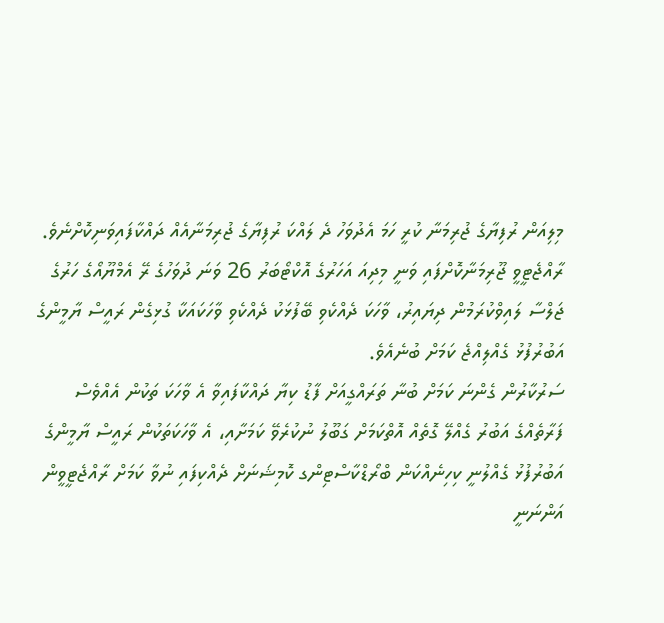މިލިއަން ރުފިޔާގެ ޖުރިމަނާ ކުރީ ހަމަ އެދުވަހު ދެ ލައްކަ ރުފިޔާގެ ޖުރިމަނާއެއް ދައްކާފައިވަނިކޮށްނެވެ.
ރާއްޖެޓީވީ ޖޫރިމަނާކޮށްފައި ވަނީ މިދިއަ އަހަރުގެ އޮކްޓޯބަރު 26 ވަނަ ދުވަހުގެ ރޭ އެމްޔޫއޯގެ ހަރުގެ ޖަލްސާ ލައިވްކުރަމުން ދިޔައިރު، ވާހަކަ ދެއްކެވި ބޭފުޅަކު ދެއްކެވި ވާހަކައަކާ ގުޅިގެން ރައީސް ޔާމީންގެ އަބުރުފުޅު ގެއްލިއްޖެ ކަމަށް ބުނެއެވެ.
ސަރުކާރުން ގެންނަ ކަމަށް ބުނާ ތަރައްގީއަށް ފާޑު ކިޔާ ދައްކާފައިވާ އެ ވާހަކަ ތަކުން އެއްވެސް ފަރާތެއްގެ އަބުރު ގެއްލޭ ގޮތެއް އޮތްކަމަށް ގަބޫލު ނުކުރެވޭ ކަމަށާއި، އެ ވާހަކަތަކުން ރައީސް ޔާމީންގެ އަބުރުފުޅު ގެއްލުނީ ކިހިނެއްކަން ބްރޯޑްކާސްޓިންގ ކޮމިޝަނަށް ދެއްކިފައި ނުވާ ކަމަށް ރާއްޖެޓީވީން އަންނަނީ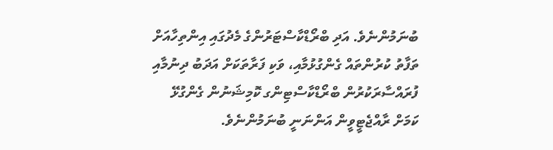ބުނަމުންނެވެ. އަދި ބްރޯޑްކާސްޓަރުންގެ މެދުގައި އިންތިހާއަށް ތަފާތު ކުރުންތައް ގެންގުޅުމާއި، ވަކި ފަރާތަކަށް އަދަބު ދިނުމާއި ފުރައްސާރަކުރުން ބްރޯޑްކާސްޓިންގ ކޮމިޝަނުން ގެންގުޅޭ ކަމަށް ރާއްޖެޓީވީން އަންނަނީ ބުނަމުންނެވެ.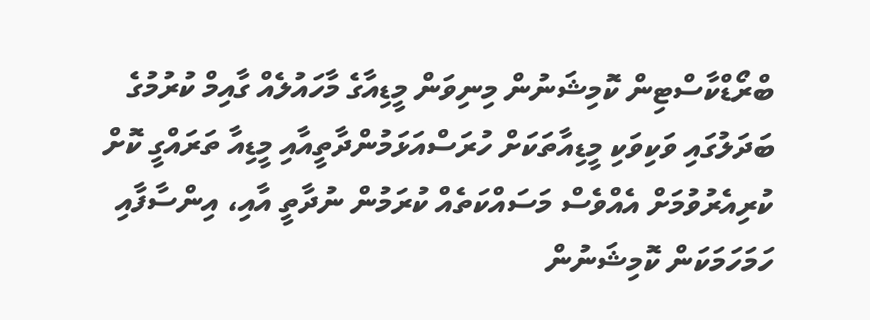ބްރޯޑްކާސްޓިން ކޮމިޝަނުން މިނިވަން މީޑިއާގެ މާހައުލެއް ގާއިމް ކުރުމުގެ ބަދަލުގައި ވަކިވަކި މީޑިއާތަކަށް ހުރަސްއަޅަމުންދާތީއާއި މީޑިއާ ތަރައްގީ ކޮށް ކުރިއެރުވުމަށް އެއްވެސް މަސައްކަތެއް ކުރަމުން ނުދާތީ އާއި، އިންސާފާއި ހަމަހަމަކަން ކޮމިޝަނުން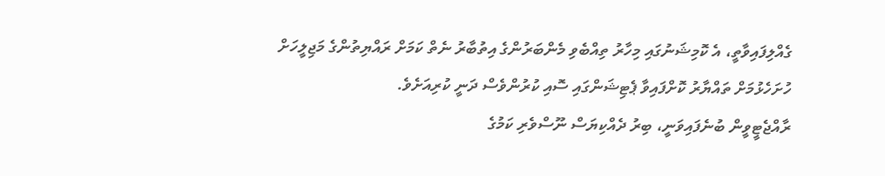ގެއްލިފައިވާތީ، އެ ކޮމިޝަނުގައި މިހާރު ތިއްބެވި މެންބަރުންގެ އިތުބާރު ނެތް ކަމަށް ރައްޔިތުންގެ މަޖިލީހަށް ހުށަހެޅުމަށް ތައްޔާރު ކޮށްފައިވާ ޕެޓިޝަންގައި ސޮއި ކުރުންވެސް ދަނީ ކުރިއަށެވެ.
ރާއްޖެޓީވީން ބުނެފައިވަނީ، ބިރު ދެއްކިޔަސް ނޫސްވެރި ކަމުގެ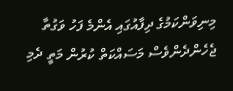މިނިވަންކަމުގެ ދިފާއުގައި އެންމެ ފަހު ވަގުތާ ޖެހެންދެންވެސް މަސައްކަތް ކުރުން މަތީ ދެމި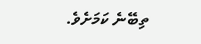ތިބޭނެ ކަމަށެވެ.